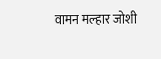वामन मल्हार जोशी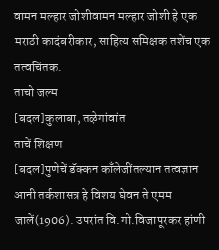वामन मल्हार जोशीवामन मल्हार जोशी हे एक मराठी कादंबरीकार, साहित्य समिक्षक तशेंच एक तत्वचिंतक.
ताचो जल्म
[बदल]कुलाबा, तऴेगांवांत
ताचें शिक्षण
[बदल]पुणेचें डॅक्कन काँलेजींतल्यान तत्वज्ञान आनी तर्कशासत्र हे विशय घेवन ते एमम जालें(1906). उपरांत वि.गो.विजापूरकर हांणी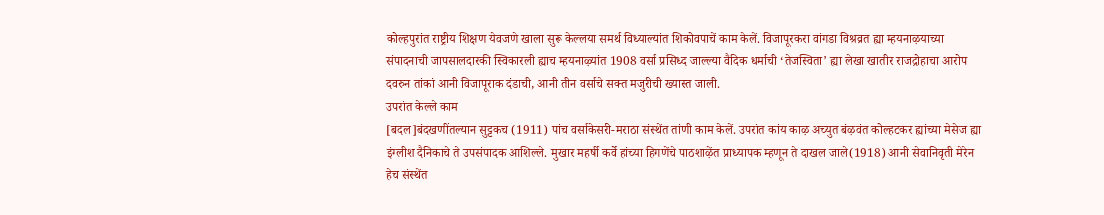कोल्हपुरांत राष्ट्रीय शिक्षण येवजणे खाला सुरू केल्लया समर्थ विध्याल्यांत शिकोवपाचें काम केलें. विजापूरकरा वांगडा विश्रव्रत ह्या म्हयनाऴयाच्या संपादनाची जापसालदारकी स्विकारली ह्याच म्हयनाऴ्यांत 1908 वर्सा प्रसिध्द जाल्ल्या वैदिक धर्माची ‘तेजस्विता’ ह्या लेखा खातीर राजद्रोहाचा आरोप दवरुन तांकां आनी विजापूराक दंडाची, आनी तीन वर्साचे सक्त मजुरीची ख्यास्त जाली.
उपरांत केल्ले काम
[बदल]बंदखणींतल्यान सुट्टकच (1911) पांच वर्साकेसरी-मराठा संस्थेंत तांणी काम केलें. उपरांत कांय काऴ अच्युत बंऴवंत कोल्हटकर ह्यांच्या मेसेज ह्या इंग्लीश दैनिकाचे ते उपसंपादक आशिल्ले. मुखार महर्षी कर्वे हांच्या हिगणेंचे पाठशाऴेंत प्राध्यापक म्हणून ते दाखल जाले(1918) आनी सेवानिवृती मेरेन हेच संस्थेंत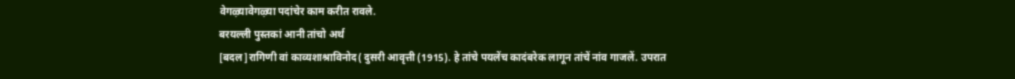वेगऴ्यावेगऴ्या पदांचेर काम करीत रावले.
बरयल्ली पुस्तकां आनी तांचो अर्थ
[बदल]रागिणी वां काव्यशाश्राविनोद( दुसरी आवृत्ती (1915). हे तांचे पयलेंच कादंबरेक लागून तांचें नांव गाजलें. उपरात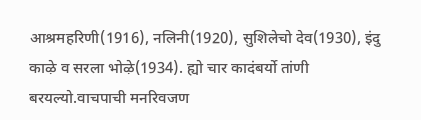आश्रमहरिणी(1916), नलिनी(1920), सुशिलेचो देव(1930), इंदु काऴे व सरला भोऴे(1934). ह्यो चार कादंबर्यो तांणी बरयल्यो.वाचपाची मनरिवजण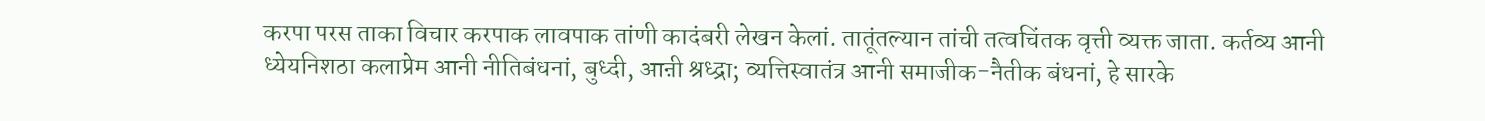करपा परस ताका विचार करपाक लावपाक तांणी कादंबरी लेखन केलां. तातूंतल्यान तांची तत्वचिंतक वृत्ती व्यक्त जाता. कर्तव्य आनी ध्येयनिशठा कलाप्रेम आनी नीतिबंधनां, बुध्दी, आऩी श्रध्द्रा; व्यत्तिस्वातंत्र आनी समाजीक-नैतीक बंधनां, हे सारके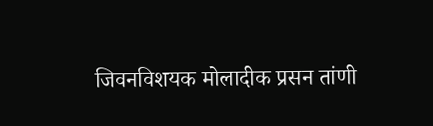जिवनविशयक मोलादीक प्रसन तांणी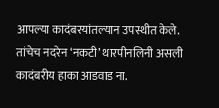आपल्या कादंबरयांतल्यान उपस्थीत केले. तांचेच नदरेन ‘नकटी’ थारपीनलिनी असली कादंबरीय हाका आडवाड ना.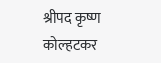श्रीपद कृष्ण कोल्हटकर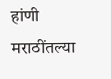हांणी मराठींतल्या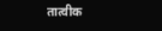तात्वीक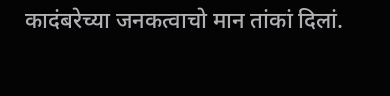कादंबरेच्या जनकत्वाचो मान तांकां दिलां.